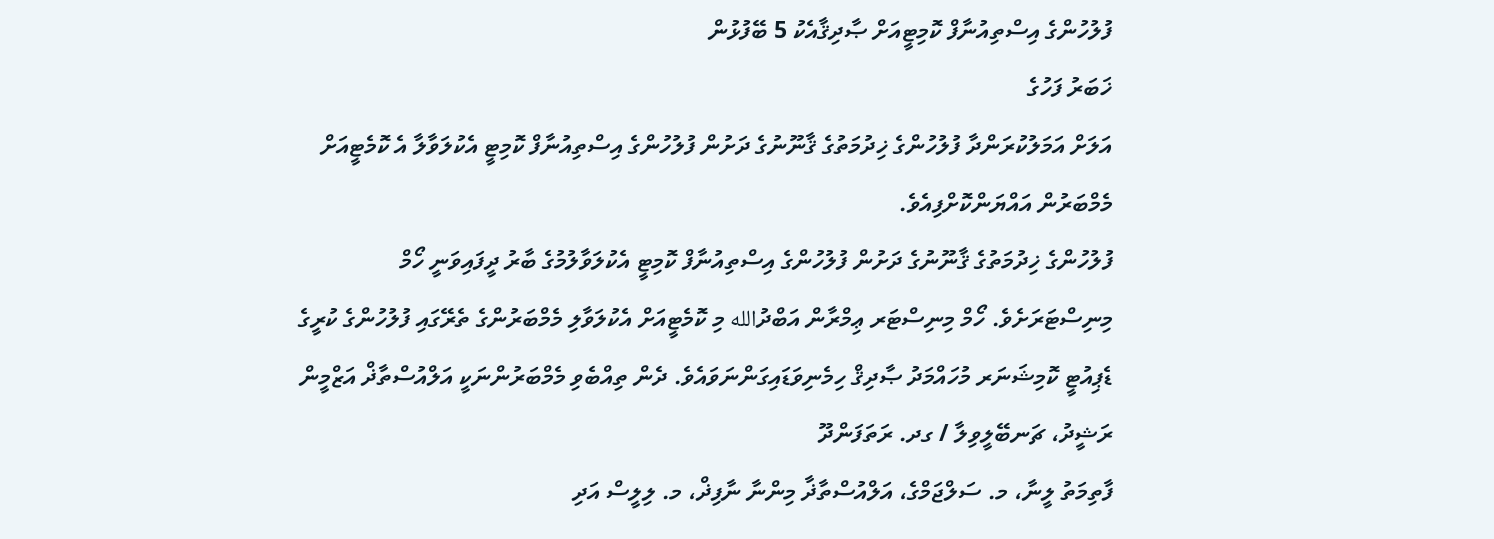ފުލުހުންގެ އިސްތިއުނާފް ކޮމިޓީއަށް ޞާދިޤާއެކު 5 ބޭފުޅުން
ޚަބަރު ފަހުގެ
އަލަށް އަމަލުކުރަންދާ ފުލުހުންގެ ޚިދުމަތުގެ ޤާނޫނުގެ ދަށުން ފުލުހުންގެ އިސްތިއުނާފް ކޮމިޓީ އެކުލަވާލާ އެ ކޮމެޓީއަށް މެމްބަރުން އައްޔަންކޮށްފިއެވެ.
ފުލުހުންގެ ޚިދުމަތުގެ ޤާނޫނުގެ ދަށުން ފުލުހުންގެ އިސްތިއުނާފް ކޮމިޓީ އެކުލަވާލުމުގެ ބާރު ދީފައިވަނީ ހޯމް މިނިސްޓަރަށެވެ. ހޯމް މިނިސްޓަރ ޢިމްރާން އަބްދުالله މި ކޮމެޓީއަށް އެކުލަވާލި މެމްބަރުންގެ ތެރޭގައި ފުލުހުންގެ ކުރީގެ ޑެޕިއުޓީ ކޮމިޝަނަރ މުހައްމަދު ޞާދިޤް ހިމެނިވަޑައިގަންނަވައެވެ. ދެން ތިއްބެވި މެމްބަރުންނަކީ އަލްއުސްތާޛް އަޒްމީން ރަޝީދު، ޗަނބޭލީވިލާ / ގދ. ރަތަފަންދޫ
ފާތިމަތު ލީނާ، މ. ސަލްޖަމްގެ، އަލްއުސްތާޛާ މިންނާ ނާފިޛް، މ. ލިލީސް އަދި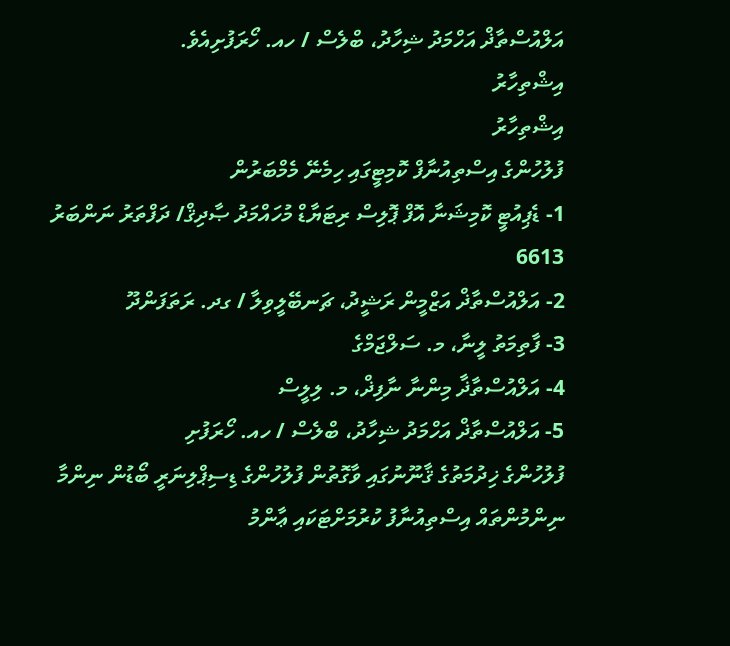އަލްއުސްތާޛް އަހްމަދު ޝިހާދު، ބްލެސް / ހއ. ހޯރަފުށިއެވެ.
އިޝްތިހާރު
އިޝްތިހާރު
ފުލުހުންގެ އިސްތިއުނާފް ކޮމިޓީގައި ހިމެނޭ މެމްބަރުން
1- ޑެޕިއުޓީ ކޮމިޝަނާ އޮފް ޕޮލިސް ރިޓަޔާޑް މުހައްމަދު ޞާދިޤް/ ދަފްތަރު ނަންބަރު 6613
2- އަލްއުސްތާޛް އަޒްމީން ރަޝީދު، ޗަނބޭލީވިލާ / ގދ. ރަތަފަންދޫ
3- ފާތިމަތު ލީނާ، މ. ސަލްޖަމްގެ
4- އަލްއުސްތާޛާ މިންނާ ނާފިޛް، މ. ލިލީސް
5- އަލްއުސްތާޛް އަހްމަދު ޝިހާދު، ބްލެސް / ހއ. ހޯރަފުށި
ފުލުހުންގެ ޚިދުމަތުގެ ޤާނޫނުގައި ވާގޮތުން ފުލުހުންގެ ޑިސިޕްލިނަރީ ބޯޑުން ނިންމާ ނިންމުންތައް އިސްތިއުނާފު ކުރުމަށްޓަކައި ޢާންމު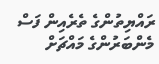ރައްޔިތުންގެ ތެރެއިން ފަސް މެންބަރުންގެ މައްޗަށް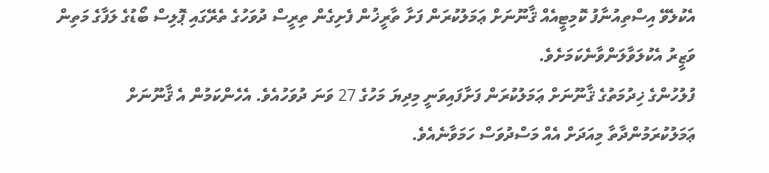އެކުލެވޭ އިސްތިއުނާފު ކޮމިޓީއެއް ޤާނޫނަށް ޢަމަލުކުރަން ފަށާ ތާރީޚުން ފެށިގެން ތިރީސް ދުވަހުގެ ތެރޭގައި ޕޮލިސް ބޯޑުގެ ލަފާގެ މަތިން ވަޒީރު އެކުލަވާލަންވާނެކަމަށެވެ.
ފުލުހުންގެ ޚިދުމަތުގެ ޤާނޫނަށް ޢަމަލުކުރަން ފަށާފައިވަނީ މިދިޔަ މަހުގެ 27 ވަނަ ދުވަހުއެވެ. އެހެންކަމުން އެ ޤާނޫނަށް ޢަމަލުކުރަމުންދާތާ މިއަދަށް އެއް މަސްދުވަސް ހަމަވާނެއެވެ.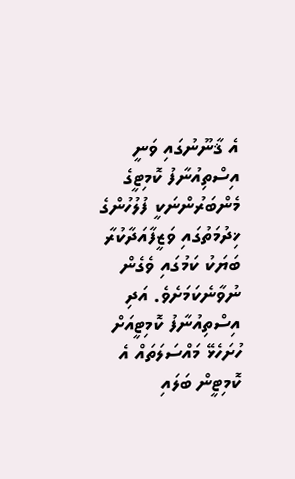އެ ޤާނޫނުގައި ވަނީ އިސްތިއުނާފު ކޮމިޓީގެ މެންބަރުންނަކީ ފުލުހުންގެ ޚިދުމަތުގައި ވަޒީފާއަދާކުރާ ބަޔަކު ކަމުގައި ވެގެން ނުވާނެކަމަށެވެ. އަދި އިސްތިއުނާފު ކޮމިޓީއަށް ހުށަހެޅޭ މައްސަލަތައް އެ ކޮމިޓީން ބަލައި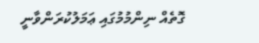ގޮތެއް ނިންމުމުގައި ޢަމަލުކުރަންވާނީ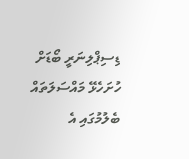ޑިސިޕްލިނަރީ ބޯޑަށް ހުށަހެޅޭ މައްސަލަތައް ބެލުމުގައި އެ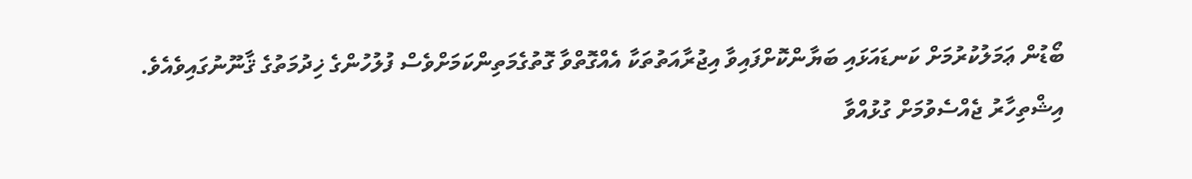ބޯޑުން ޢަމަލުކުރުމަށް ކަނޑައަޅައި ބަޔާންކޮށްފައިވާ އިޖުރާއަތުތަކާ އެއްގޮތްވާ ގޮތުގެމަތިންކަމަށްވެސް ފުލުހުންގެ ޚިދުމަތުގެ ޤާނޫނުގައިވެއެވެ.
އިޝްތިހާރު ޖެއްސެވުމަށް ގުޅުއްވާ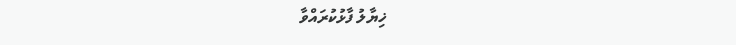ޚިޔާލު ފާޅުކުރައްވާ